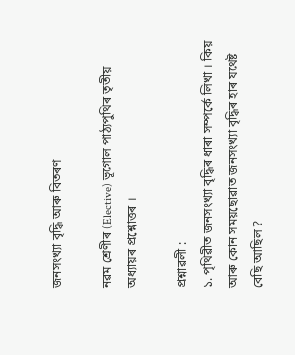জনসংখ্যা বৃদ্ধি আৰু বিতৰণ

নৱম শ্ৰেণীৰ (Elective) ভূগোল পাঠ্যপুথিৰ তৃতীয় অধ্যায়ৰ প্ৰশ্নোত্তৰ ।

প্ৰশ্নাৱলী :
১. পৃথিৱীত জনসংখ্যা বৃদ্ধিৰ ধাৰা সম্পৰ্কে লিখা । কিয় আৰু কোন সময়ছোৱাত জনসংখ্যা বৃদ্ধিৰ হাৰ যথেষ্ট বেছি আছিল ?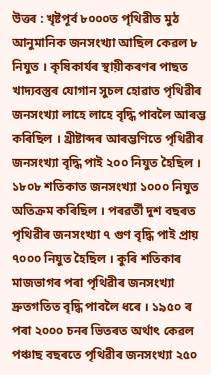উত্তৰ : খৃষ্টপূৰ্ব ৮০০০ত পৃথিৱীত মুঠ আনুমানিক জনসংখ্যা আছিল কেৱল ৮ নিযুত । কৃষিকাৰ্যৰ স্থায়ীকৰণৰ পাছত খাদ্যবস্তুৰ যোগান সুচল হোৱাত পৃথিৱীৰ জনসংখ্যা লাহে লাহে বৃদ্ধি পাবলৈ আৰম্ভ কৰিছিল । খ্ৰীষ্টাব্দৰ আৰম্ভণিতে পৃথিৱীৰ জনসংখ্যা বৃদ্ধি পাই ২০০ নিযুত হৈছিল । ১৮০৮ শতিকাত জনসংখ্যা ১০০০ নিযুত অতিক্ৰম কৰিছিল । পৰৱৰ্তী দুশ বছৰত পৃথিৱীৰ জনসংখ্যা ৭ গুণ বৃদ্ধি পাই প্ৰায় ৭০০০ নিযুত হৈছিল । কুৰি শতিকাৰ মাজভাগৰ পৰা পৃথিৱীৰ জনসংখ্যা দ্ৰুতগতিত বৃদ্ধি পাবলৈ ধৰে । ১৯৫০ ৰ পৰা ২০০০ চনৰ ভিতৰত অৰ্থাৎ কেৱল পঞ্চাছ বছৰতে পৃথিৱীৰ জনসংখ্যা ২৫০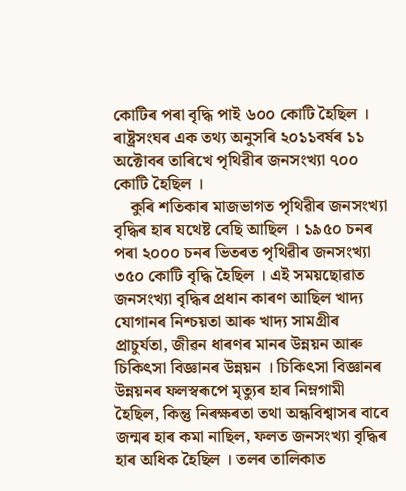কোটিৰ পৰা বৃদ্ধি পাই ৬০০ কোটি হৈছিল । ৰাষ্ট্ৰসংঘৰ এক তথ্য অনুসৰি ২০১১বৰ্ষৰ ১১ অক্টোবৰ তাৰিখে পৃথিৱীৰ জনসংখ্যা ৭০০ কোটি হৈছিল ।
    কুৰি শতিকাৰ মাজভাগত পৃথিৱীৰ জনসংখ্যা বৃদ্ধিৰ হাৰ যথেষ্ট বেছি আছিল । ১৯৫০ চনৰ পৰা ২০০০ চনৰ ভিতৰত পৃথিৱীৰ জনসংখ্যা ৩৫০ কোটি বৃদ্ধি হৈছিল । এই সময়ছোৱাত জনসংখ্যা বৃদ্ধিৰ প্ৰধান কাৰণ আছিল খাদ্য যোগানৰ নিশ্চয়তা আৰু খাদ্য সামগ্ৰীৰ প্ৰাচুৰ্যতা, জীৱন ধাৰণৰ মানৰ উন্নয়ন আৰু চিকিৎসা বিজ্ঞানৰ উন্নয়ন । চিকিৎসা বিজ্ঞানৰ উন্নয়নৰ ফলস্বৰূপে মৃত্যুৰ হাৰ নিম্নগামী হৈছিল, কিন্তু নিৰক্ষৰতা তথা অন্ধবিশ্বাসৰ বাবে জন্মৰ হাৰ কমা নাছিল, ফলত জনসংখ্যা বৃদ্ধিৰ হাৰ অধিক হৈছিল । তলৰ তালিকাত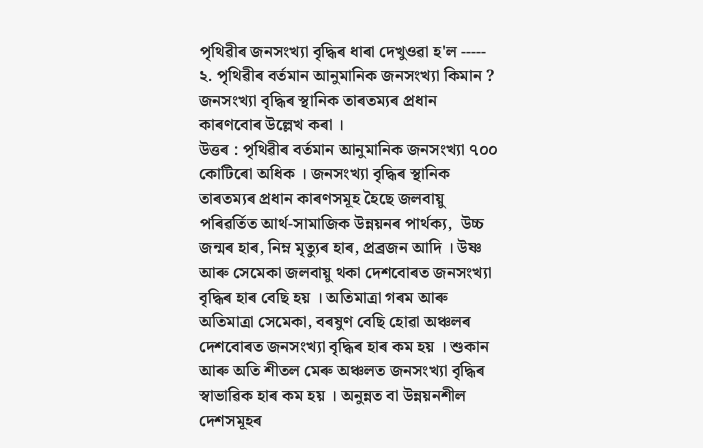পৃথিৱীৰ জনসংখ্যা বৃদ্ধিৰ ধাৰা দেখুওৱা হ'ল -----
২. পৃথিৱীৰ বৰ্তমান আনুমানিক জনসংখ্যা কিমান ? জনসংখ্যা বৃদ্ধিৰ স্থানিক তাৰতম্যৰ প্ৰধান কাৰণবোৰ উল্লেখ কৰা ।
উত্তৰ : পৃথিৱীৰ বৰ্তমান আনুমানিক জনসংখ্যা ৭০০ কোটিৰো অধিক । জনসংখ্যা বৃদ্ধিৰ স্থানিক তাৰতম্যৰ প্ৰধান কাৰণসমূহ হৈছে জলবায়ু পৰিৱৰ্তিত আৰ্থ-সামাজিক উন্নয়নৰ পাৰ্থক্য,  উচ্চ জন্মৰ হাৰ, নিম্ন মৃত্যুৰ হাৰ, প্ৰব্ৰজন আদি । উষ্ণ আৰু সেমেকা জলবায়ু থকা দেশবোৰত জনসংখ্যা বৃদ্ধিৰ হাৰ বেছি হয় । অতিমাত্ৰা গৰম আৰু অতিমাত্ৰা সেমেকা, বৰষুণ বেছি হোৱা অঞ্চলৰ দেশবোৰত জনসংখ্যা বৃদ্ধিৰ হাৰ কম হয় । শুকান আৰু অতি শীতল মেৰু অঞ্চলত জনসংখ্যা বৃদ্ধিৰ স্বাভাৱিক হাৰ কম হয় । অনুন্নত বা উন্নয়নশীল দেশসমূহৰ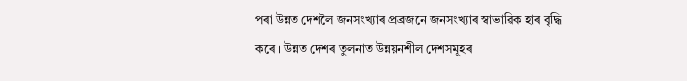পৰা উন্নত দেশলৈ জনসংখ্যাৰ প্ৰব্ৰজনে জনসংখ্যাৰ স্বাভাৱিক হাৰ বৃদ্ধি কৰে । উন্নত দেশৰ তুলনাত উন্নয়নশীল দেশসমূহৰ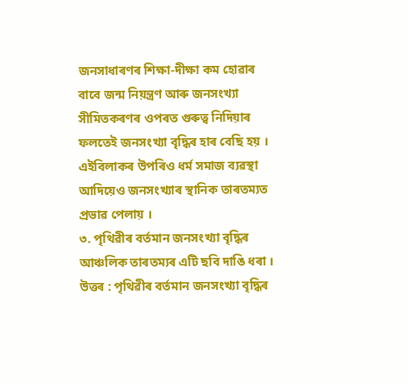জনসাধাৰণৰ শিক্ষা-দীক্ষা কম হোৱাৰ বাবে জন্ম নিয়ন্ত্ৰণ আৰু জনসংখ্যা সীমিতকৰণৰ ওপৰত গুৰুত্ব নিদিয়াৰ ফলতেই জনসংখ্যা বৃদ্ধিৰ হাৰ বেছি হয় । এইবিলাকৰ উপৰিও ধৰ্ম সমাজ ব্যৱস্থা আদিয়েও জনসংখ্যাৰ স্থানিক তাৰতম্যত প্ৰভাৱ পেলায় ।
৩. পৃথিৱীৰ বৰ্তমান জনসংখ্যা বৃদ্ধিৰ আঞ্চলিক তাৰতম্যৰ এটি ছবি দাঙি ধৰা ।
উত্তৰ : পৃথিৱীৰ বৰ্তমান জনসংখ্যা বৃদ্ধিৰ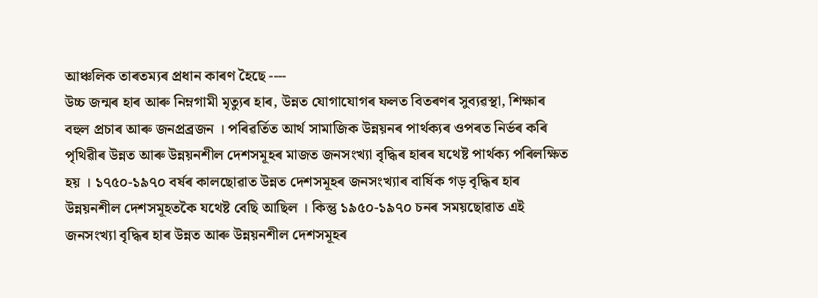আঞ্চলিক তাৰতম্যৰ প্ৰধান কাৰণ হৈছে ----
উচ্চ জন্মৰ হাৰ আৰু নিম্নগামী মৃত্যুৰ হাৰ, উন্নত যোগাযোগৰ ফলত বিতৰণৰ সুব্যৱস্থা, শিক্ষাৰ বহুল প্ৰচাৰ আৰু জনপ্ৰব্ৰজন । পৰিৱৰ্তিত আৰ্থ সামাজিক উন্নয়নৰ পাৰ্থক্যৰ ওপৰত নিৰ্ভৰ কৰি পৃথিৱীৰ উন্নত আৰু উন্নয়নশীল দেশসমূহৰ মাজত জনসংখ্যা বৃদ্ধিৰ হাৰৰ যথেষ্ট পাৰ্থক্য পৰিলক্ষিত হয় । ১৭৫০-১৯৭০ বৰ্ষৰ কালছোৱাত উন্নত দেশসমূহৰ জনসংখ্যাৰ বাৰ্ষিক গড় বৃদ্ধিৰ হাৰ উন্নয়নশীল দেশসমূহতকৈ যথেষ্ট বেছি আছিল । কিন্তু ১৯৫০-১৯৭০ চনৰ সময়ছোৱাত এই জনসংখ্যা বৃদ্ধিৰ হাৰ উন্নত আৰু উন্নয়নশীল দেশসমূহৰ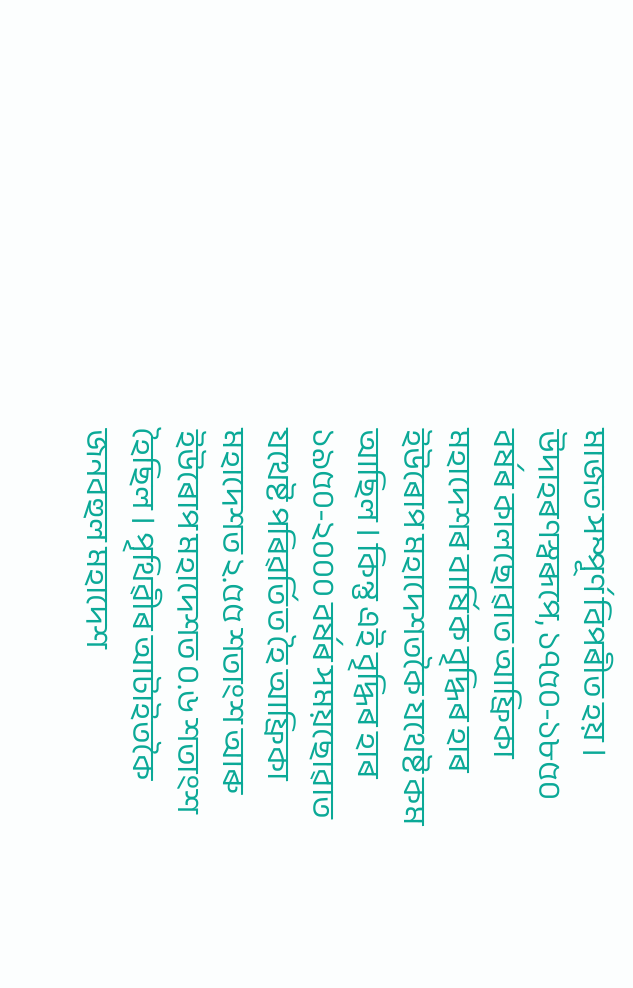মাজত সম্পূৰ্ণ বিপৰীত হয় । উদাহৰণস্বৰূপে, ১৭৫০-১৮৫০ বৰ্ষৰ কালছোৱাত আফ্ৰিকা মহাদেশৰ বাৰ্ষিক বৃদ্ধিৰ হাৰ ইউৰোপ মহাদেশতকৈ যথেষ্ট কম আছিল । কিন্তু এই বৃদ্ধিৰ হাৰ ১৯৫০-২০০০ বৰ্ষৰ সময়ছোৱাত যথেষ্ট পৰিৱৰ্তিত হৈ আফ্ৰিকা মহাদেশত ২.৫৫ শতাংশ আৰু ইউৰোপ মহাদেশত ০.৬ শতাংশ হৈছিল । পৃথিৱীৰ আটাইতকৈ জনবহুল মহাদেশ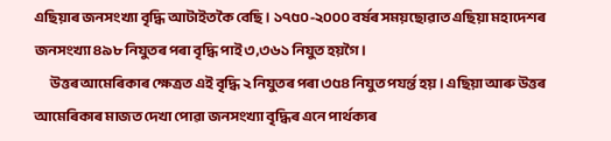এছিয়াৰ জনসংখ্যা বৃদ্ধি আটাইতকৈ বেছি । ১৭৫০-২০০০ বৰ্ষৰ সময়ছোৱাত এছিয়া মহাদেশৰ জনসংখ্যা ৪৯৮ নিযুতৰ পৰা বৃদ্ধি পাই ৩,৩৬১ নিযুত হয়গৈ ।
       উত্তৰ আমেৰিকাৰ ক্ষেত্ৰত এই বৃদ্ধি ২ নিযুতৰ পৰা ৩৫৪ নিযুত পযৰ্ন্ত হয় । এছিয়া আৰু উত্তৰ আমেৰিকাৰ মাজত দেখা পোৱা জনসংখ্যা বৃদ্ধিৰ এনে পাৰ্থক্যৰ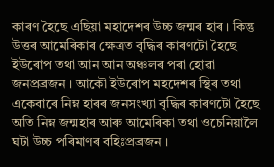কাৰণ হৈছে এছিয়া মহাদেশৰ উচ্চ জন্মৰ হাৰ । কিন্তু উত্তৰ আমেৰিকাৰ ক্ষেত্ৰত বৃদ্ধিৰ কাৰণটো হৈছে ইউৰোপ তথা আন আন অঞ্চলৰ পৰা হোৱা জনপ্ৰব্ৰজন । আকৌ ইউৰোপ মহদেশৰ স্থিৰ তথা একেবাৰে নিম্ন হাৰৰ জনসংখ্যা বৃদ্ধিৰ কাৰণটো হৈছে অতি নিম্ন জন্মহাৰ আৰু আমেৰিকা তথা ওচেনিয়ালৈ ঘটা উচ্চ পৰিমাণৰ বহিঃপ্ৰব্ৰজন ।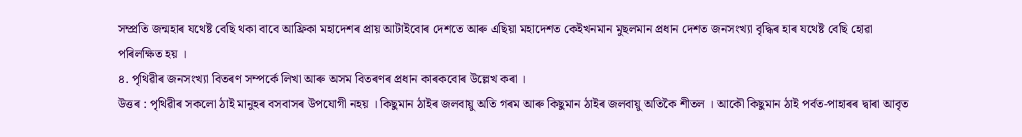সম্প্ৰতি জন্মহাৰ যথেষ্ট বেছি থকা বাবে আফ্ৰিকা মহাদেশৰ প্ৰায় আটাইবোৰ দেশতে আৰু এছিয়া মহাদেশত কেইখনমান মুছলমান প্ৰধান দেশত জনসংখ্যা বৃদ্ধিৰ হাৰ যথেষ্ট বেছি হোৱা পৰিলক্ষিত হয় ।
৪. পৃথিৱীৰ জনসংখ্যা বিতৰণ সম্পৰ্কে লিখা আৰু অসম বিতৰণৰ প্ৰধান কাৰকবোৰ উল্লেখ কৰা ।
উত্তৰ : পৃথিৱীৰ সকলো ঠাই মানুহৰ বসবাসৰ উপযোগী নহয় । কিছুমান ঠাইৰ জলবায়ু অতি গৰম আৰু কিছুমান ঠাইৰ জলবায়ু অতিকৈ শীতল । আকৌ কিছুমান ঠাই পৰ্বত-পাহাৰৰ দ্বাৰা আবৃত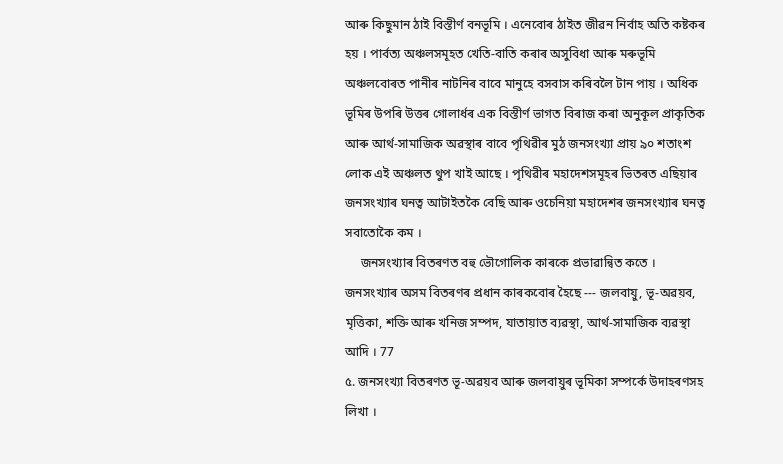আৰু কিছুমান ঠাই বিস্তীৰ্ণ বনভূমি । এনেবোৰ ঠাইত জীৱন নিৰ্বাহ অতি কষ্টকৰ হয় । পাৰ্বত্য অঞ্চলসমূহত খেতি-বাতি কৰাৰ অসুবিধা আৰু মৰুভূমি অঞ্চলবোৰত পানীৰ নাটনিৰ বাবে মানুহে বসবাস কৰিবলৈ টান পায় । অধিক ভূমিৰ উপৰি উত্তৰ গোলাৰ্ধৰ এক বিস্তীৰ্ণ ভাগত বিৰাজ কৰা অনুকূল প্ৰাকৃতিক আৰু আৰ্থ-সামাজিক অৱস্থাৰ বাবে পৃথিৱীৰ মুঠ জনসংখ্যা প্ৰায় ৯০ শতাংশ লোক এই অঞ্চলত থুপ খাই আছে । পৃথিৱীৰ মহাদেশসমূহৰ ভিতৰত এছিয়াৰ জনসংখ্যাৰ ঘনত্ব আটাইতকৈ বেছি আৰু ওচেনিয়া মহাদেশৰ জনসংখ্যাৰ ঘনত্ব সবাতোকৈ কম ।
     জনসংখ্যাৰ বিতৰণত বহু ভৌগোলিক কাৰকে প্ৰভাৱান্বিত কতে । জনসংখ্যাৰ অসম বিতৰণৰ প্ৰধান কাৰকবোৰ হৈছে --- জলবায়ু, ভূ-অৱয়ব, মৃত্তিকা, শক্তি আৰু খনিজ সম্পদ, যাতায়াত ব্যৱস্থা, আৰ্থ-সামাজিক ব্যৱস্থা আদি । 77
৫. জনসংখ্যা বিতৰণত ভূ-অৱয়ব আৰু জলবায়ুৰ ভূমিকা সম্পৰ্কে উদাহৰণসহ লিখা ।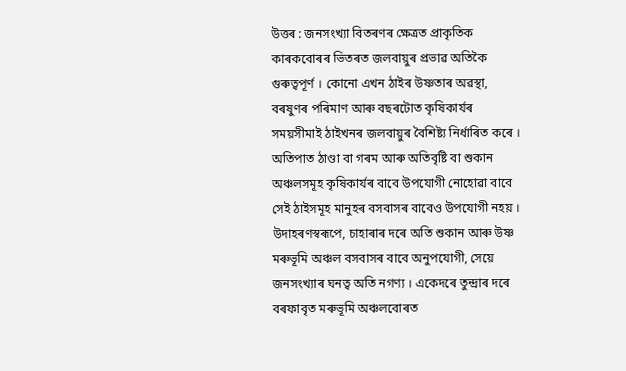উত্তৰ : জনসংখ্যা বিতৰণৰ ক্ষেত্ৰত প্ৰাকৃতিক কাৰকবোৰৰ ভিতৰত জলবায়ুৰ প্ৰভাৱ অতিকৈ গুৰুত্বপূৰ্ণ । কোনো এখন ঠাইৰ উষ্ণতাৰ অৱস্থা, বৰষুণৰ পৰিমাণ আৰু বছৰটোত কৃষিকাৰ্যৰ সময়সীমাই ঠাইখনৰ জলবায়ুৰ বৈশিষ্ট্য নিৰ্ধাৰিত কৰে । অতিপাত ঠাণ্ডা বা গৰম আৰু অতিবৃষ্টি বা শুকান অঞ্চলসমূহ কৃষিকাৰ্যৰ বাবে উপযোগী নোহোৱা বাবে সেই ঠাইসমূহ মানুহৰ বসবাসৰ বাবেও উপযোগী নহয় । উদাহৰণস্বৰূপে, চাহাৰাৰ দৰে অতি শুকান আৰু উষ্ণ মৰুভূমি অঞ্চল বসবাসৰ বাবে অনুপযোগী, সেয়ে জনসংখ্যাৰ ঘনত্ব অতি নগণ্য । একেদৰে তুন্দ্ৰাৰ দৰে বৰফাবৃত মৰুভূমি অঞ্চলবোৰত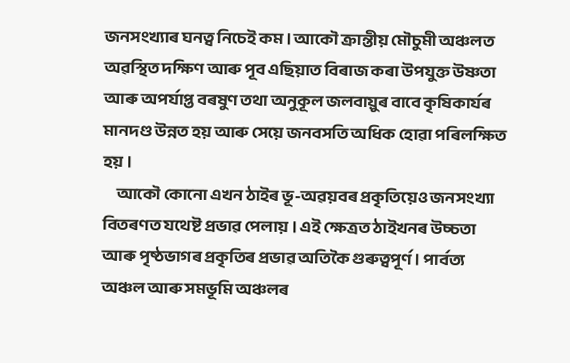জনসংখ্যাৰ ঘনত্ব নিচেই কম । আকৌ ক্ৰান্তীয় মৌচুমী অঞ্চলত অৱস্থিত দক্ষিণ আৰু পূব এছিয়াত বিৰাজ কৰা উপযুক্ত উষ্ণতা আৰু অপৰ্যাপ্ত বৰষুণ তথা অনুকূল জলবায়ুৰ বাবে কৃষিকাৰ্যৰ মানদণ্ড উন্নত হয় আৰু সেয়ে জনবসতি অধিক হোৱা পৰিলক্ষিত হয় ।
     আকৌ কোনো এখন ঠাইৰ ভূ-অৱয়বৰ প্ৰকৃতিয়েও জনসংখ্যা বিতৰণত যথেষ্ট প্ৰভাৱ পেলায় । এই ক্ষেত্ৰত ঠাইখনৰ উচ্চতা আৰু পৃষ্ঠভাগৰ প্ৰকৃতিৰ প্ৰভাৱ অতিকৈ গুৰুত্বপূৰ্ণ । পাৰ্বত্য অঞ্চল আৰু সমভূমি অঞ্চলৰ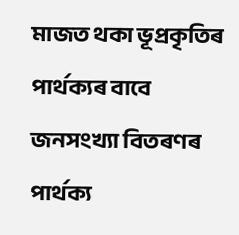মাজত থকা ভূপ্ৰকৃতিৰ পাৰ্থক্যৰ বাবে জনসংখ্যা বিতৰণৰ পাৰ্থক্য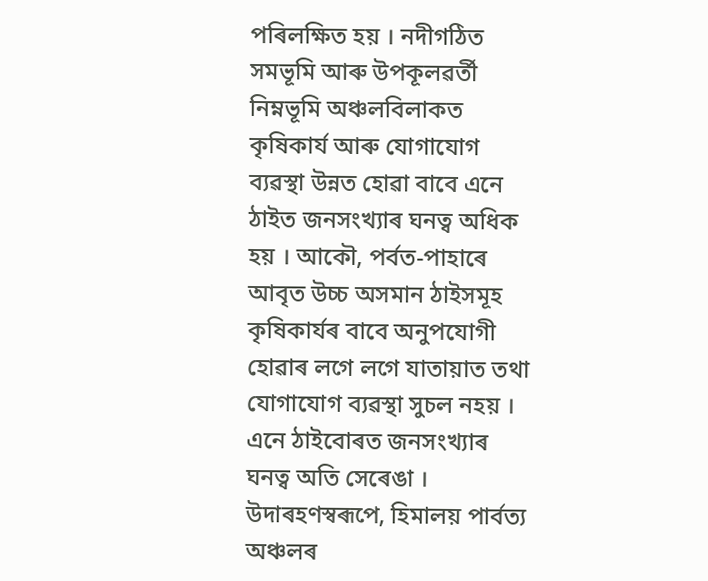পৰিলক্ষিত হয় । নদীগঠিত সমভূমি আৰু উপকূলৱৰ্তী নিম্নভূমি অঞ্চলবিলাকত কৃষিকাৰ্য আৰু যোগাযোগ ব্যৱস্থা উন্নত হোৱা বাবে এনে ঠাইত জনসংখ্যাৰ ঘনত্ব অধিক হয় । আকৌ, পৰ্বত-পাহাৰে আবৃত উচ্চ অসমান ঠাইসমূহ কৃষিকাৰ্যৰ বাবে অনুপযোগী হোৱাৰ লগে লগে যাতায়াত তথা যোগাযোগ ব্যৱস্থা সুচল নহয় । এনে ঠাইবোৰত জনসংখ্যাৰ ঘনত্ব অতি সেৰেঙা । উদাৰহণস্বৰূপে, হিমালয় পাৰ্বত্য অঞ্চলৰ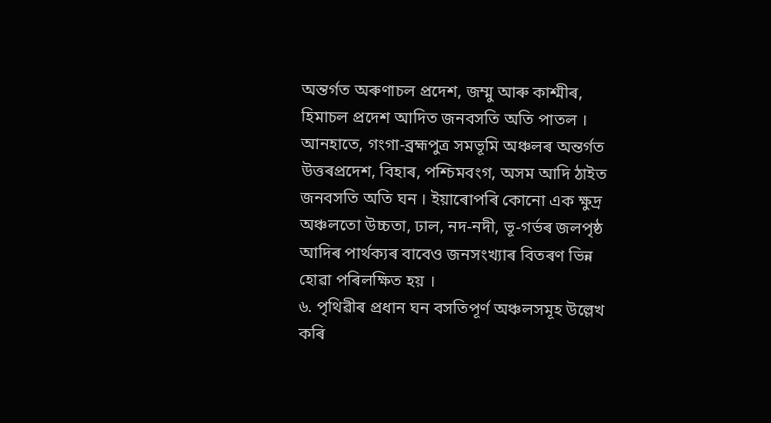অন্তৰ্গত অৰুণাচল প্ৰদেশ, জম্মু আৰু কাশ্মীৰ, হিমাচল প্ৰদেশ আদিত জনবসতি অতি পাতল । আনহাতে, গংগা-ব্ৰহ্মপুত্ৰ সমভূমি অঞ্চলৰ অন্তৰ্গত উত্তৰপ্ৰদেশ, বিহাৰ, পশ্চিমবংগ, অসম আদি ঠাইত জনবসতি অতি ঘন । ইয়াৰোপৰি কোনো এক ক্ষুদ্ৰ অঞ্চলতো উচ্চতা, ঢাল, নদ-নদী, ভূ-গৰ্ভৰ জলপৃষ্ঠ আদিৰ পাৰ্থক্যৰ বাবেও জনসংখ্যাৰ বিতৰণ ভিন্ন হোৱা পৰিলক্ষিত হয় ।
৬. পৃথিৱীৰ প্ৰধান ঘন বসতিপূৰ্ণ অঞ্চলসমূহ উল্লেখ কৰি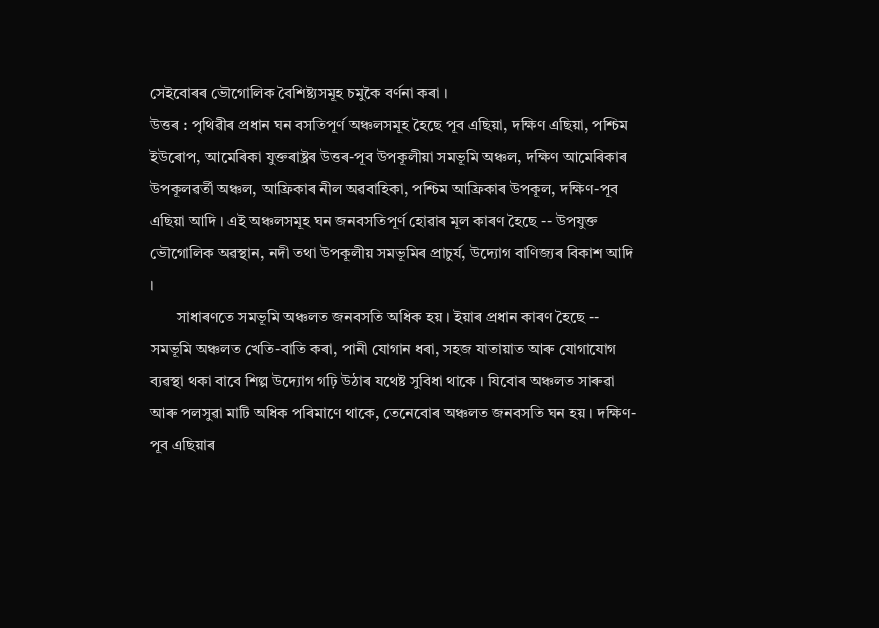সেইবোৰৰ ভৌগোলিক বৈশিষ্ট্যসমূহ চমুকৈ বৰ্ণনা কৰা ।
উত্তৰ : পৃথিৱীৰ প্ৰধান ঘন বসতিপূৰ্ণ অঞ্চলসমূহ হৈছে পূব এছিয়া, দক্ষিণ এছিয়া, পশ্চিম ইউৰোপ, আমেৰিকা যুক্তৰাষ্ট্ৰৰ উত্তৰ-পূব উপকূলীয়া সমভূমি অঞ্চল, দক্ষিণ আমেৰিকাৰ উপকূলৱৰ্তী অঞ্চল, আফ্ৰিকাৰ নীল অৱবাহিকা, পশ্চিম আফ্ৰিকাৰ উপকূল, দক্ষিণ-পূব এছিয়া আদি । এই অঞ্চলসমূহ ঘন জনবসতিপূৰ্ণ হোৱাৰ মূল কাৰণ হৈছে -- উপযুক্ত ভৌগোলিক অৱস্থান, নদী তথা উপকূলীয় সমভূমিৰ প্ৰাচুৰ্য, উদ্যোগ বাণিজ্যৰ বিকাশ আদি ।
       সাধাৰণতে সমভূমি অঞ্চলত জনবসতি অধিক হয় । ইয়াৰ প্ৰধান কাৰণ হৈছে -- সমভূমি অঞ্চলত খেতি-বাতি কৰা, পানী যোগান ধৰা, সহজ যাতায়াত আৰু যোগাযোগ ব্যৱস্থা থকা বাবে শিল্প উদ্যোগ গঢ়ি উঠাৰ যথেষ্ট সুবিধা থাকে । যিবোৰ অঞ্চলত সাৰুৱা আৰু পলসুৱা মাটি অধিক পৰিমাণে থাকে, তেনেবোৰ অঞ্চলত জনবসতি ঘন হয় । দক্ষিণ-পূব এছিয়াৰ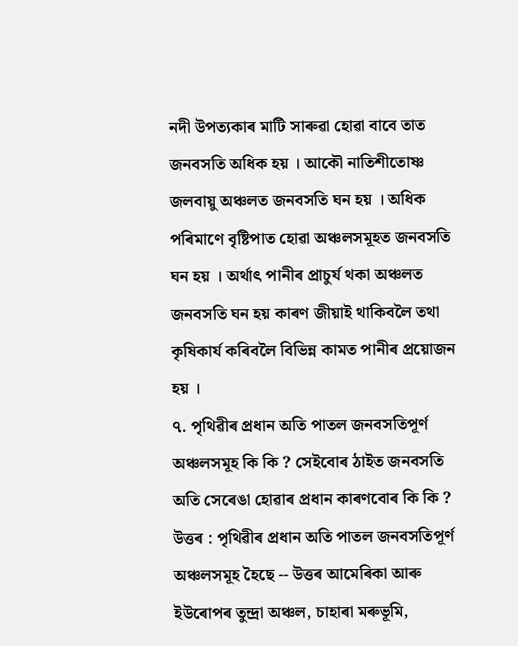নদী উপত্যকাৰ মাটি সাৰুৱা হোৱা বাবে তাত জনবসতি অধিক হয় । আকৌ নাতিশীতোষ্ণ জলবায়ু অঞ্চলত জনবসতি ঘন হয় । অধিক পৰিমাণে বৃষ্টিপাত হোৱা অঞ্চলসমূহত জনবসতি ঘন হয় । অৰ্থাৎ পানীৰ প্ৰাচুৰ্য থকা অঞ্চলত জনবসতি ঘন হয় কাৰণ জীয়াই থাকিবলৈ তথা কৃষিকাৰ্য কৰিবলৈ বিভিন্ন কামত পানীৰ প্ৰয়োজন হয় ।
৭. পৃথিৱীৰ প্ৰধান অতি পাতল জনবসতিপূৰ্ণ অঞ্চলসমূহ কি কি ? সেইবোৰ ঠাইত জনবসতি অতি সেৰেঙা হোৱাৰ প্ৰধান কাৰণবোৰ কি কি ?
উত্তৰ : পৃথিৱীৰ প্ৰধান অতি পাতল জনবসতিপূৰ্ণ অঞ্চলসমূহ হৈছে -- উত্তৰ আমেৰিকা আৰু ইউৰোপৰ তুন্দ্ৰা অঞ্চল, চাহাৰা মৰুভূমি,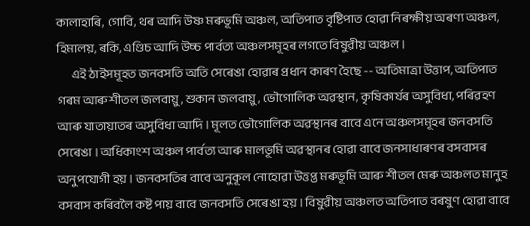কালাহাৰি, গোবি, থৰ আদি উষ্ণ মৰুভূমি অঞ্চল, অতিপাত বৃষ্টিপাত হোৱা নিৰক্ষীয় অৰণ্য অঞ্চল, হিমালয়, ৰকি, এণ্ডিচ আদি উচ্চ পাৰ্বত্য অঞ্চলসমূহৰ লগতে বিষুৱীয় অঞ্চল ।
       এই ঠাইসমূহত জনবসতি অতি সেৰেঙা হোৱাৰ প্ৰধান কাৰণ হৈছে -- অতিমাত্ৰা উত্তাপ, অতিপাত গৰম আৰু শীতল জলবায়ু, শুকান জলবায়ু, ভৌগোলিক অৱস্থান, কৃষিকাৰ্যৰ অসুবিধা, পৰিৱহণ আৰু যাতায়াতৰ অসুবিধা আদি । মূলত ভৌগোলিক অৱস্থানৰ বাবে এনে অঞ্চলসমূহৰ জনবসতি সেৰেঙা । অধিকাংশ অঞ্চল পাৰ্বত্য আৰু মালভূমি অৱস্থানৰ হোৱা বাবে জনসাধাৰণৰ বসবাসৰ অনুপযোগী হয় । জনবসতিৰ বাবে অনুকূল নোহোৱা উত্তপ্ত মৰুভূমি আৰু শীতল মেৰু অঞ্চলত মানুহ বসবাস কৰিবলৈ কষ্ট পায় বাবে জনবসতি সেৰেঙা হয় । বিষুৱীয় অঞ্চলত অতিপাত বৰষুণ হোৱা বাবে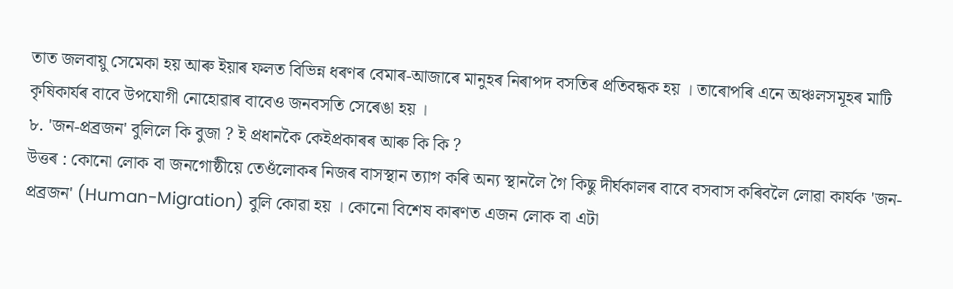তাত জলবায়ু সেমেকা হয় আৰু ইয়াৰ ফলত বিভিন্ন ধৰণৰ বেমাৰ-আজাৰে মানুহৰ নিৰাপদ বসতিৰ প্ৰতিবন্ধক হয় । তাৰোপৰি এনে অঞ্চলসমূহৰ মাটি কৃষিকাৰ্যৰ বাবে উপযোগী নোহোৱাৰ বাবেও জনবসতি সেৰেঙা হয় ।
৮. 'জন-প্ৰব্ৰজন' বুলিলে কি বুজা ? ই প্ৰধানকৈ কেইপ্ৰকাৰৰ আৰু কি কি ?
উত্তৰ : কোনো লোক বা জনগোষ্ঠীয়ে তেওঁলোকৰ নিজৰ বাসস্থান ত্যাগ কৰি অন্য স্থানলৈ গৈ কিছু দীৰ্ঘকালৰ বাবে বসবাস কৰিবলৈ লোৱা কাৰ্যক 'জন-প্ৰব্ৰজন' (Human-Migration) বুলি কোৱা হয় । কোনো বিশেষ কাৰণত এজন লোক বা এটা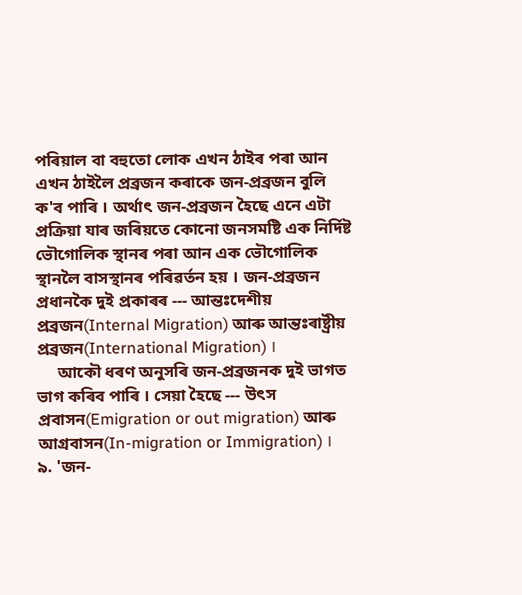পৰিয়াল বা বহুতো লোক এখন ঠাইৰ পৰা আন এখন ঠাইলৈ প্ৰব্ৰজন কৰাকে জন-প্ৰব্ৰজন বুলি ক'ব পাৰি । অৰ্থাৎ জন-প্ৰব্ৰজন হৈছে এনে এটা প্ৰক্ৰিয়া যাৰ জৰিয়তে কোনো জনসমষ্টি এক নিৰ্দিষ্ট ভৌগোলিক স্থানৰ পৰা আন এক ভৌগোলিক স্থানলৈ বাসস্থানৰ পৰিৱৰ্তন হয় । জন-প্ৰব্ৰজন প্ৰধানকৈ দুই প্ৰকাৰৰ --- আন্তঃদেশীয় প্ৰব্ৰজন(Internal Migration) আৰু আন্তঃৰাষ্ট্ৰীয় প্ৰব্ৰজন(International Migration) ।
     আকৌ ধৰণ অনুসৰি জন-প্ৰব্ৰজনক দুই ভাগত ভাগ কৰিব পাৰি । সেয়া হৈছে --- উৎস প্ৰবাসন(Emigration or out migration) আৰু আগ্ৰবাসন(In-migration or Immigration) ।
৯. 'জন-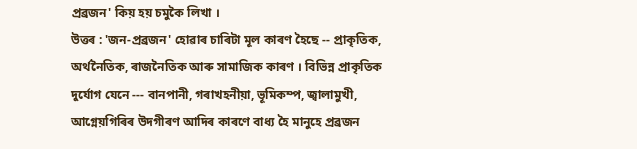প্ৰব্ৰজন' কিয় হয় চমুকৈ লিখা ।
উত্তৰ : 'জন-প্ৰব্ৰজন' হোৱাৰ চাৰিটা মূল কাৰণ হৈছে -- প্ৰাকৃতিক, অৰ্থনৈতিক, ৰাজনৈতিক আৰু সামাজিক কাৰণ । বিভিন্ন প্ৰাকৃতিক দুৰ্যোগ যেনে --- বানপানী, গৰাখহনীয়া, ভূমিকম্প, জ্বালামুখী, আগ্নেয়গিৰিৰ উদগীৰণ আদিৰ কাৰণে বাধ্য হৈ মানুহে প্ৰব্ৰজন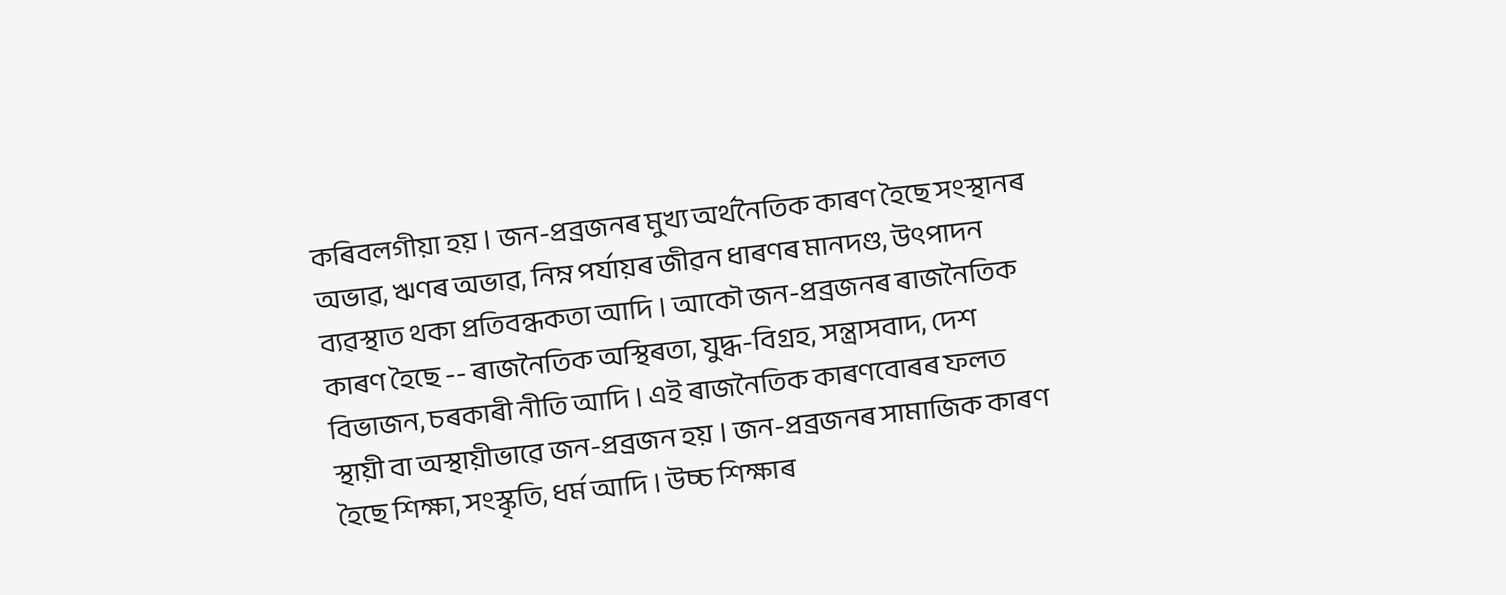কৰিবলগীয়া হয় । জন-প্ৰব্ৰজনৰ মুখ্য অৰ্থনৈতিক কাৰণ হৈছে সংস্থানৰ অভাৱ, ঋণৰ অভাৱ, নিম্ন পৰ্যায়ৰ জীৱন ধাৰণৰ মানদণ্ড, উৎপাদন ব্যৱস্থাত থকা প্ৰতিবন্ধকতা আদি । আকৌ জন-প্ৰব্ৰজনৰ ৰাজনৈতিক কাৰণ হৈছে -- ৰাজনৈতিক অস্থিৰতা, যুদ্ধ-বিগ্ৰহ, সন্ত্ৰাসবাদ, দেশ বিভাজন, চৰকাৰী নীতি আদি । এই ৰাজনৈতিক কাৰণবোৰৰ ফলত স্থায়ী বা অস্থায়ীভাৱে জন-প্ৰব্ৰজন হয় । জন-প্ৰব্ৰজনৰ সামাজিক কাৰণ হৈছে শিক্ষা, সংস্কৃতি, ধৰ্ম আদি । উচ্চ শিক্ষাৰ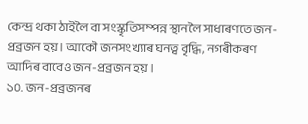কেন্দ্ৰ থকা ঠাইলৈ বা সংস্কৃতিসম্পন্ন স্থানলৈ সাধাৰণতে জন-প্ৰব্ৰজন হয় । আকৌ জনসংখ্যাৰ ঘনত্ব বৃদ্ধি, নগৰীকৰণ আদিৰ বাবেও জন-প্ৰব্ৰজন হয় ।
১০. জন-প্ৰব্ৰজনৰ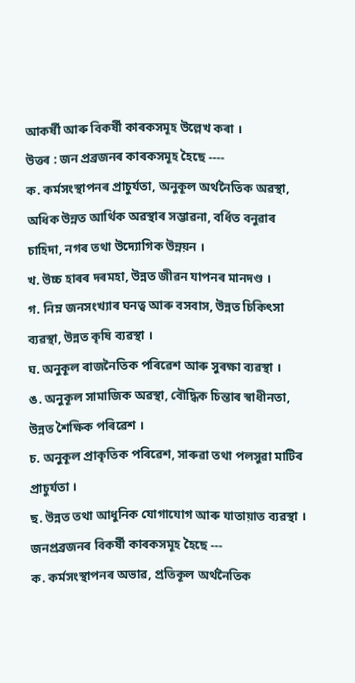আকৰ্ষী আৰু বিকৰ্ষী কাৰকসমূহ উল্লেখ কৰা ।
উত্তৰ : জন প্ৰব্ৰজনৰ কাৰকসমূহ হৈছে ----
ক. কৰ্মসংস্থাপনৰ প্ৰাচুৰ্যতা, অনুকূল অৰ্থনৈতিক অৱস্থা, অধিক উন্নত আৰ্থিক অৱস্থাৰ সম্ভাৱনা, বৰ্ধিত বনুৱাৰ চাহিদা, নগৰ তথা উদ্যোগিক উন্নয়ন ।
খ. উচ্চ হাৰৰ দৰমহা, উন্নত জীৱন যাপনৰ মানদণ্ড ।
গ. নিম্ন জনসংখ্যাৰ ঘনত্ব আৰু বসবাস, উন্নত চিকিৎসা ব্যৱস্থা, উন্নত কৃষি ব্যৱস্থা ।
ঘ. অনুকূল ৰাজনৈতিক পৰিৱেশ আৰু সুৰক্ষা ব্যৱস্থা ।
ঙ. অনুকূল সামাজিক অৱস্থা, বৌদ্ধিক চিন্তাৰ স্বাধীনতা, উন্নত শৈক্ষিক পৰিৱেশ ।
চ. অনুকূল প্ৰাকৃতিক পৰিৱেশ, সাৰুৱা তথা পলসুৱা মাটিৰ প্ৰাচুৰ্যতা ।
ছ. উন্নত তথা আধুনিক যোগাযোগ আৰু যাতায়াত ব্যৱস্থা ।
জনপ্ৰব্ৰজনৰ বিকৰ্ষী কাৰকসমূহ হৈছে ---
ক. কৰ্মসংস্থাপনৰ অভাৱ, প্ৰতিকূল অৰ্থনৈতিক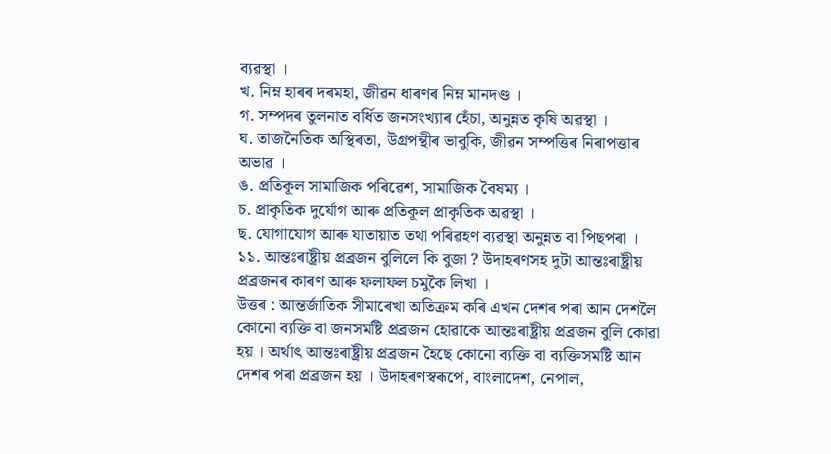ব্যৱস্থা ।
খ. নিম্ন হাৰৰ দৰমহা, জীৱন ধাৰণৰ নিম্ন মানদণ্ড ।
গ. সম্পদৰ তুলনাত বৰ্ধিত জনসংখ্যাৰ হেঁচা, অনুন্নত কৃষি অৱস্থা ।
ঘ. তাজনৈতিক অস্থিৰতা, উগ্ৰপন্থীৰ ভাবুকি, জীৱন সম্পত্তিৰ নিৰাপত্তাৰ অভাৱ ।
ঙ. প্ৰতিকূল সামাজিক পৰিৱেশ, সামাজিক বৈষম্য ।
চ. প্ৰাকৃতিক দুৰ্যোগ আৰু প্ৰতিকূল প্ৰাকৃতিক অৱস্থা ।
ছ. যোগাযোগ আৰু যাতায়াত তথা পৰিৱহণ ব্যৱস্থা অনুন্নত বা পিছপৰা ।
১১. আন্তঃৰাষ্ট্ৰীয় প্ৰব্ৰজন বুলিলে কি বুজা ? উদাহৰণসহ দুটা আন্তঃৰাষ্ট্ৰীয় প্ৰব্ৰজনৰ কাৰণ আৰু ফলাফল চমুকৈ লিখা ।
উত্তৰ : আন্তৰ্জাতিক সীমাৰেখা অতিক্ৰম কৰি এখন দেশৰ পৰা আন দেশলৈ কোনো ব্যক্তি বা জনসমষ্টি প্ৰব্ৰজন হোৱাকে আন্তঃৰাষ্ট্ৰীয় প্ৰব্ৰজন বুলি কোৱা হয় । অৰ্থাৎ আন্তঃৰাষ্ট্ৰীয় প্ৰব্ৰজন হৈছে কোনো ব্যক্তি বা ব্যক্তিসমষ্টি আন দেশৰ পৰা প্ৰব্ৰজন হয় । উদাহৰণস্বৰূপে, বাংলাদেশ, নেপাল,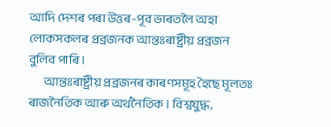আদি দেশৰ পৰা উত্তৰ-পূব ভাৰতলৈ অহা লোকসকলৰ প্ৰব্ৰজনক আন্তঃৰাষ্ট্ৰীয় প্ৰব্ৰজন বুলিব পাৰি ।
       আন্তঃৰাষ্ট্ৰীয় প্ৰব্ৰজনৰ কাৰণসমূহ হৈছে মূলতঃ ৰাজনৈতিক আৰু অৰ্থনৈতিক । বিশ্বযুদ্ধ,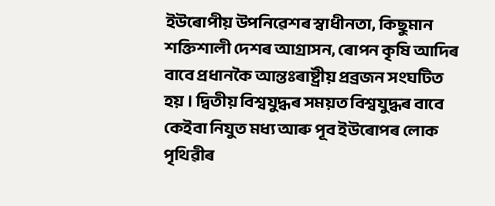ইউৰোপীয় উপনিৱেশৰ স্বাধীনতা, কিছুমান শক্তিশালী দেশৰ আগ্ৰাসন, ৰোপন কৃষি আদিৰ বাবে প্ৰধানকৈ আন্তঃৰাষ্ট্ৰীয় প্ৰব্ৰজন সংঘটিত হয় । দ্বিতীয় বিশ্বযুদ্ধৰ সময়ত বিশ্বযুদ্ধৰ বাবে কেইবা নিযুত মধ্য আৰু পূব ইউৰোপৰ লোক পৃথিৱীৰ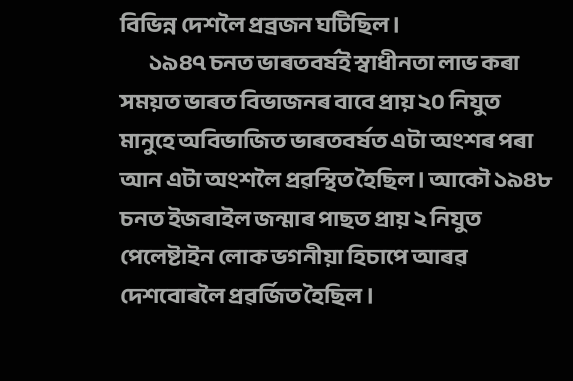বিভিন্ন দেশলৈ প্ৰব্ৰজন ঘটিছিল ।
        ১৯৪৭ চনত ভাৰতবৰ্ষই স্বাধীনতা লাভ কৰা সময়ত ভাৰত বিভাজনৰ বাবে প্ৰায় ২০ নিযুত মানুহে অবিভাজিত ভাৰতবৰ্ষত এটা অংশৰ পৰা আন এটা অংশলৈ প্ৰৱস্থিত হৈছিল । আকৌ ১৯৪৮ চনত ইজৰাইল জন্মাৰ পাছত প্ৰায় ২ নিযুত পেলেষ্টাইন লোক ভগনীয়া হিচাপে আৰৱ দেশবোৰলৈ প্ৰৱৰ্জিত হৈছিল ।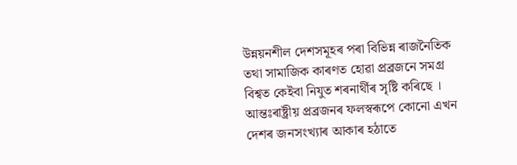উন্নয়নশীল দেশসমূহৰ পৰা বিভিন্ন ৰাজনৈতিক তথা সামাজিক কাৰণত হোৱা প্ৰব্ৰজনে সমগ্ৰ বিশ্বত কেইবা নিযুত শৰনাৰ্থীৰ সৃষ্টি কৰিছে । আন্তঃৰাষ্ট্ৰীয় প্ৰব্ৰজনৰ ফলস্বৰূপে কোনো এখন দেশৰ জনসংখ্যাৰ আকাৰ হঠাতে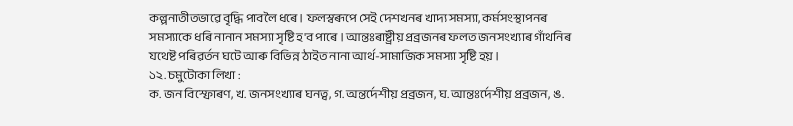কল্পনাতীতভাৱে বৃদ্ধি পাবলৈ ধৰে । ফলস্বৰূপে সেই দেশখনৰ খাদ্য সমস্যা, কৰ্মসংস্থাপনৰ সমস্যাকে ধৰি নানান সমস্যা সৃষ্টি হ'ব পাৰে । আন্তঃৰাষ্ট্ৰীয় প্ৰব্ৰজনৰ ফলত জনসংখ্যাৰ গাঁথনিৰ যথেষ্ট পৰিৱৰ্তন ঘটে আৰু বিভিন্ন ঠাইত নানা আৰ্থ-সামাজিক সমস্যা সৃষ্টি হয় ।
১২. চমুটোকা লিখা :
ক. জন বিস্ফোৰণ, খ. জনসংখ্যাৰ ঘনত্ব, গ. অন্তৰ্দেশীয় প্ৰব্ৰজন, ঘ. আন্তঃৰ্দেশীয় প্ৰব্ৰজন, ঙ.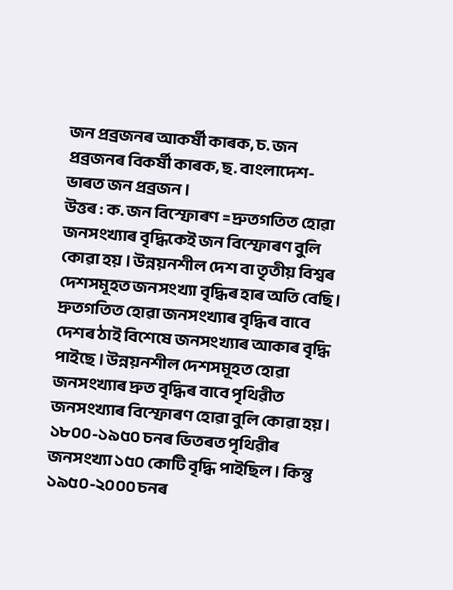জন প্ৰব্ৰজনৰ আকৰ্ষী কাৰক, চ. জন প্ৰব্ৰজনৰ বিকৰ্ষী কাৰক, ছ. বাংলাদেশ-ভাৰত জন প্ৰব্ৰজন ।
উত্তৰ : ক. জন বিস্ফোৰণ = দ্ৰুতগতিত হোৱা জনসংখ্যাৰ বৃদ্ধিকেই জন বিস্ফোৰণ বুলি কোৱা হয় । উন্নয়নশীল দেশ বা তৃতীয় বিশ্বৰ দেশসমূহত জনসংখ্যা বৃদ্ধিৰ হাৰ অতি বেছি । দ্ৰুতগতিত হোৱা জনসংখ্যাৰ বৃদ্ধিৰ বাবে দেশৰ ঠাই বিশেষে জনসংখ্যাৰ আকাৰ বৃদ্ধি পাইছে । উন্নয়নশীল দেশসমূহত হোৱা জনসংখ্যাৰ দ্ৰুত বৃদ্ধিৰ বাবে পৃথিৱীত জনসংখ্যাৰ বিস্ফোৰণ হোৱা বুলি কোৱা হয় । ১৮০০-১৯৫০ চনৰ ভিতৰত পৃথিৱীৰ জনসংখ্যা ১৫০ কোটি বৃদ্ধি পাইছিল । কিন্তু ১৯৫০-২০০০ চনৰ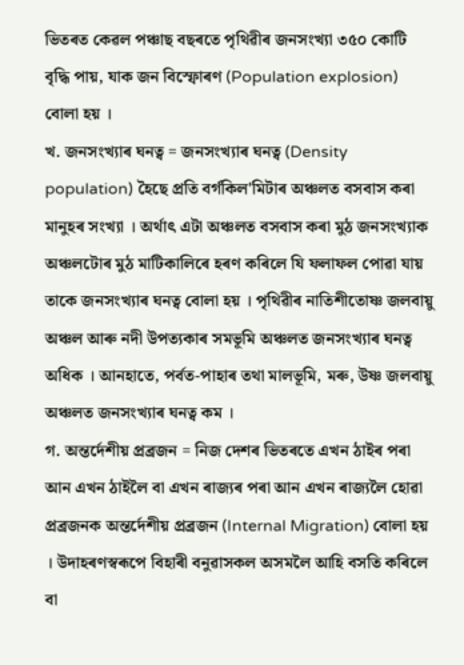ভিতৰত কেৱল পঞ্চাছ বছৰতে পৃথিৱীৰ জনসংখ্যা ৩৫০ কোটি বৃদ্ধি পায়, যাক জন বিস্ফোৰণ (Population explosion) বোলা হয় ।
খ. জনসংখ্যাৰ ঘনত্ব = জনসংখ্যাৰ ঘনত্ব (Density population) হৈছে প্ৰতি বৰ্গকিল'মিটাৰ অঞ্চলত বসবাস কৰা মানুহৰ সংখ্যা । অৰ্থাৎ এটা অঞ্চলত বসবাস কৰা মুঠ জনসংখ্যাক অঞ্চলটোৰ মুঠ মাটিকালিৰে হৰণ কৰিলে যি ফলাফল পোৱা যায় তাকে জনসংখ্যাৰ ঘনত্ব বোলা হয় । পৃথিৱীৰ নাতিশীতোষ্ণ জলবায়ু অঞ্চল আৰু নদী উপত্যকাৰ সমভূমি অঞ্চলত জনসংখ্যাৰ ঘনত্ব অধিক । আনহাতে, পৰ্বত-পাহাৰ তথা মালভূমি, মৰু, উষ্ণ জলবায়ু অঞ্চলত জনসংখ্যাৰ ঘনত্ব কম ।
গ. অন্তৰ্দেশীয় প্ৰব্ৰজন = নিজ দেশৰ ভিতৰতে এখন ঠাইৰ পৰা আন এখন ঠাইলৈ বা এখন ৰাজ্যৰ পৰা আন এখন ৰাজ্যলৈ হোৱা প্ৰব্ৰজনক অন্তৰ্দেশীয় প্ৰব্ৰজন (Internal Migration) বোলা হয় । উদাহৰণস্বৰূপে বিহাৰী বনুৱাসকল অসমলৈ আহি বসতি কৰিলে বা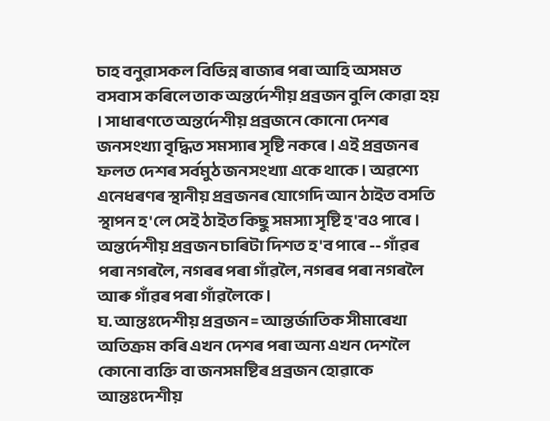চাহ বনুৱাসকল বিভিন্ন ৰাজ্যৰ পৰা আহি অসমত বসবাস কৰিলে তাক অন্তৰ্দেশীয় প্ৰব্ৰজন বুলি কোৱা হয় । সাধাৰণতে অন্তৰ্দেশীয় প্ৰব্ৰজনে কোনো দেশৰ জনসংখ্যা বৃদ্ধিত সমস্যাৰ সৃষ্টি নকৰে । এই প্ৰব্ৰজনৰ ফলত দেশৰ সৰ্বমুঠ জনসংখ্যা একে থাকে । অৱশ্যে এনেধৰণৰ স্থানীয় প্ৰব্ৰজনৰ যোগেদি আন ঠাইত বসতি স্থাপন হ'লে সেই ঠাইত কিছু সমস্যা সৃষ্টি হ'বও পাৰে । অন্তৰ্দেশীয় প্ৰব্ৰজন চাৰিটা দিশত হ'ব পাৰে -- গাঁৱৰ পৰা নগৰলৈ, নগৰৰ পৰা গাঁৱলৈ, নগৰৰ পৰা নগৰলৈ আৰু গাঁৱৰ পৰা গাঁৱলৈকে ।
ঘ. আন্তঃদেশীয় প্ৰব্ৰজন = আন্তৰ্জাতিক সীমাৰেখা অতিক্ৰম কৰি এখন দেশৰ পৰা অন্য এখন দেশলৈ কোনো ব্যক্তি বা জনসমষ্টিৰ প্ৰব্ৰজন হোৱাকে আন্তঃদেশীয়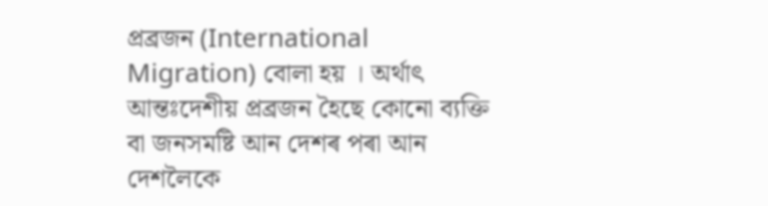প্ৰব্ৰজন (International Migration) বোলা হয় । অৰ্থাৎ আন্তঃদেশীয় প্ৰব্ৰজন হৈছে কোনো ব্যক্তি বা জনসমষ্টি আন দেশৰ পৰা আন দেশলৈকে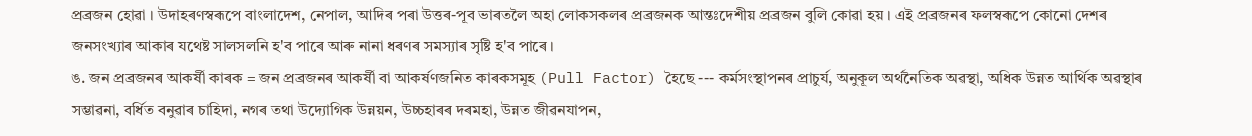প্ৰব্ৰজন হোৱা । উদাহৰণস্বৰূপে বাংলাদেশ, নেপাল, আদিৰ পৰা উত্তৰ-পূব ভাৰতলৈ অহা লোকসকলৰ প্ৰব্ৰজনক আন্তঃদেশীয় প্ৰব্ৰজন বুলি কোৱা হয় । এই প্ৰব্ৰজনৰ ফলস্বৰূপে কোনো দেশৰ জনসংখ্যাৰ আকাৰ যথেষ্ট সালসলনি হ'ব পাৰে আৰু নানা ধৰণৰ সমস্যাৰ সৃষ্টি হ'ব পাৰে ।
ঙ. জন প্ৰব্ৰজনৰ আকৰ্ষী কাৰক = জন প্ৰব্ৰজনৰ আকৰ্ষী বা আকৰ্ষণজনিত কাৰকসমূহ (Pull Factor) হৈছে --- কৰ্মসংস্থাপনৰ প্ৰাচুৰ্য, অনুকূল অৰ্থনৈতিক অৱস্থা, অধিক উন্নত আৰ্থিক অৱস্থাৰ সম্ভাৱনা, বৰ্ধিত বনুৱাৰ চাহিদা, নগৰ তথা উদ্যোগিক উন্নয়ন, উচ্চহাৰৰ দৰমহা, উন্নত জীৱনযাপন,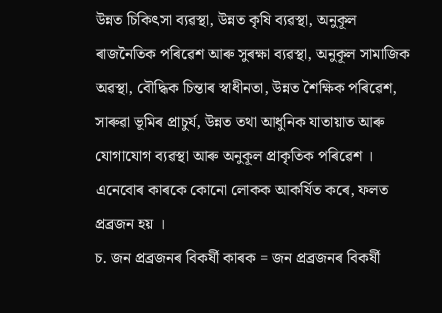উন্নত চিকিৎসা ব্যৱস্থা, উন্নত কৃষি ব্যৱস্থা, অনুকূল ৰাজনৈতিক পৰিৱেশ আৰু সুৰক্ষা ব্যৱস্থা, অনুকূল সামাজিক অৱস্থা, বৌদ্ধিক চিন্তাৰ স্বাধীনতা, উন্নত শৈক্ষিক পৰিৱেশ, সাৰুৱা ভূমিৰ প্ৰাচুৰ্য, উন্নত তথা আধুনিক যাতায়াত আৰু যোগাযোগ ব্যৱস্থা আৰু অনুকূল প্ৰাকৃতিক পৰিৱেশ । এনেবোৰ কাৰকে কোনো লোকক আকৰ্ষিত কৰে, ফলত প্ৰব্ৰজন হয় ।
চ. জন প্ৰব্ৰজনৰ বিকৰ্ষী কাৰক = জন প্ৰব্ৰজনৰ বিকৰ্ষী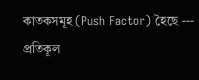কাতকসমূহ (Push Factor) হৈছে --- প্ৰতিকূল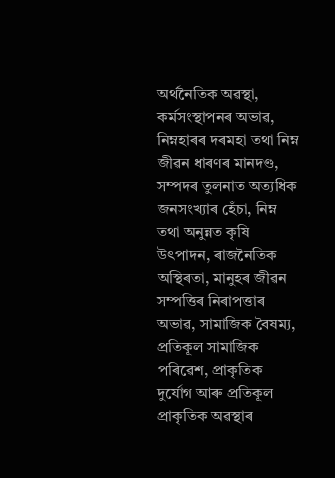অৰ্থনৈতিক অৱস্থা, কৰ্মসংস্থাপনৰ অভাৱ, নিম্নহাৰৰ দৰমহা তথা নিম্ন জীৱন ধাৰণৰ মানদণ্ড, সম্পদৰ তুলনাত অত্যধিক জনসংখ্যাৰ হেঁচা, নিম্ন তথা অনুন্নত কৃষি উৎপাদন, ৰাজনৈতিক অস্থিৰতা, মানুহৰ জীৱন সম্পত্তিৰ নিৰাপত্তাৰ অভাৱ, সামাজিক বৈষম্য, প্ৰতিকূল সামাজিক পৰিৱেশ, প্ৰাকৃতিক দুৰ্যোগ আৰু প্ৰতিকূল প্ৰাকৃতিক অৱস্থাৰ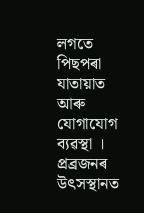লগতে পিছপৰা যাতায়াত আৰু যোগাযোগ ব্যৱস্থা । প্ৰব্ৰজনৰ উৎসস্থানত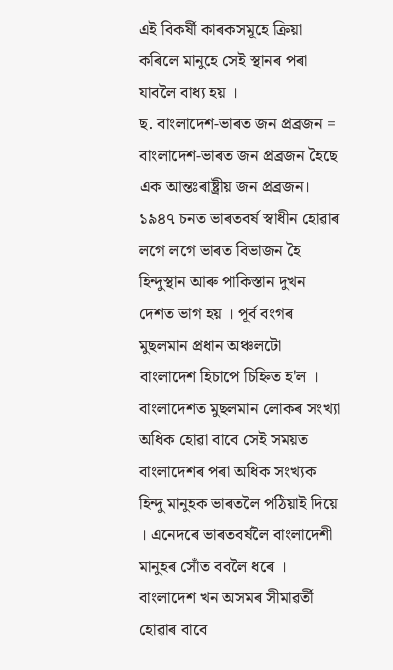এই বিকৰ্ষী কাৰকসমূহে ক্ৰিয়া কৰিলে মানুহে সেই স্থানৰ পৰা যাবলৈ বাধ্য হয় ।
ছ. বাংলাদেশ-ভাৰত জন প্ৰব্ৰজন = বাংলাদেশ-ভাৰত জন প্ৰব্ৰজন হৈছে এক আন্তঃৰাষ্ট্ৰীয় জন প্ৰব্ৰজন। ১৯৪৭ চনত ভাৰতবৰ্ষ স্বাধীন হোৱাৰ লগে লগে ভাৰত বিভাজন হৈ হিন্দুস্থান আৰু পাকিস্তান দুখন দেশত ভাগ হয় । পূৰ্ব বংগৰ মুছলমান প্ৰধান অঞ্চলটো বাংলাদেশ হিচাপে চিহ্নিত হ'ল । বাংলাদেশত মুছলমান লোকৰ সংখ্যা অধিক হোৱা বাবে সেই সময়ত বাংলাদেশৰ পৰা অধিক সংখ্যক হিন্দু মানুহক ভাৰতলৈ পঠিয়াই দিয়ে । এনেদৰে ভাৰতবৰ্ষলৈ বাংলাদেশী মানুহৰ সোঁত ববলৈ ধৰে । বাংলাদেশ খন অসমৰ সীমাৱৰ্তী হোৱাৰ বাবে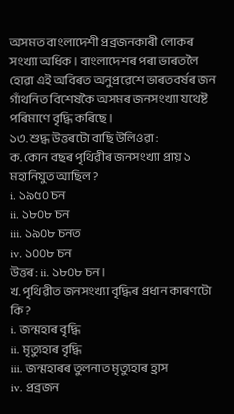অসমত বাংলাদেশী প্ৰব্ৰজনকাৰী লোকৰ সংখ্যা অধিক । বাংলাদেশৰ পৰা ভাৰতলৈ হোৱা এই অবিৰত অনুপ্ৰৱেশে ভাৰতবৰ্ষৰ জন গাঁথনিত বিশেষকৈ অসমৰ জনসংখ্যা যথেষ্ট পৰিমাণে বৃদ্ধি কৰিছে ।
১৩. শুদ্ধ উত্তৰটো বাছি উলিওৱা :
ক. কোন বছৰ পৃথিৱীৰ জনসংখ্যা প্ৰায় ১ মহানিযুত আছিল ?
i. ১৯৫০ চন
ii. ১৮০৮ চন
iii. ১৯০৮ চনত
iv. ১০০৮ চন
উত্তৰ : ii. ১৮০৮ চন ।
খ. পৃথিৱীত জনসংখ্যা বৃদ্ধিৰ প্ৰধান কাৰণটো কি ?
i. জন্মহাৰ বৃদ্ধি
ii. মৃত্যুহাৰ বৃদ্ধি
iii. জন্মহাৰৰ তুলনাত মৃত্যুহাৰ হ্ৰাস
iv. প্ৰব্ৰজন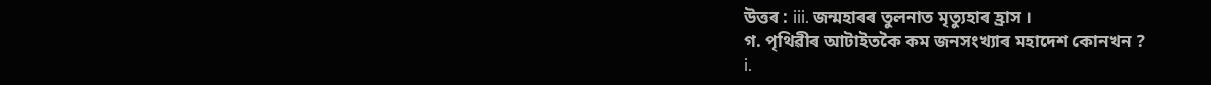উত্তৰ : iii. জন্মহাৰৰ তুলনাত মৃত্যুহাৰ হ্ৰাস ।
গ. পৃথিৱীৰ আটাইতকৈ কম জনসংখ্যাৰ মহাদেশ কোনখন ?
i.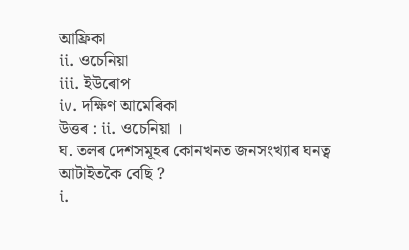আফ্ৰিকা
ii. ওচেনিয়া
iii. ইউৰোপ
iv. দক্ষিণ আমেৰিকা
উত্তৰ : ii. ওচেনিয়া ।
ঘ. তলৰ দেশসমূহৰ কোনখনত জনসংখ্যাৰ ঘনত্ব আটাইতকৈ বেছি ?
i.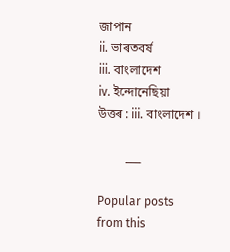জাপান
ii. ভাৰতবৰ্ষ
iii. বাংলাদেশ
iv. ইন্দোনেছিয়া
উত্তৰ : iii. বাংলাদেশ ।

         ___

Popular posts from this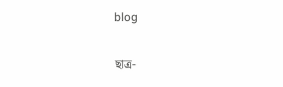blog

ছাত্ৰ-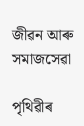জীৱন আৰু সমাজসেৱা

পৃথিৱীৰ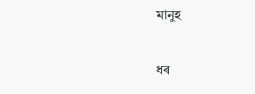মানুহ

ধৰ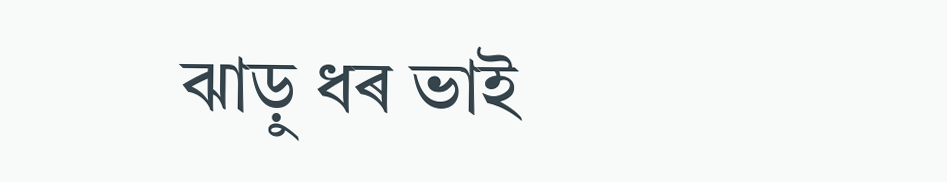ঝাড়ু ধৰ ভাই